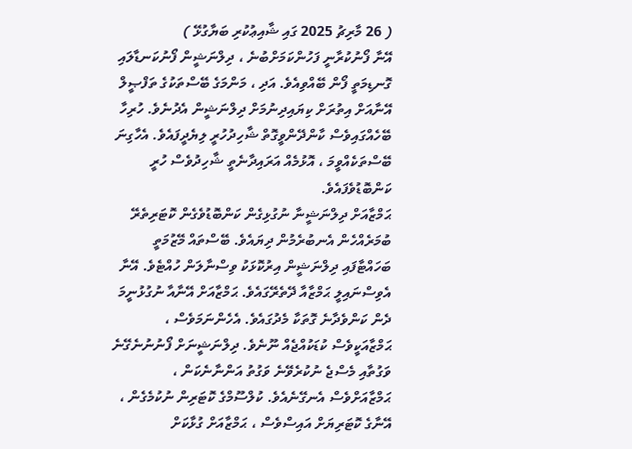( 26 މާރިޗު 2025 ގައި ޝާއިޢުކުރި ބަޔާގުޅޭ )
އޭނާ ފޯނުކުރާނީ ފަހުންކަމަށްބުނެ ، ދިލްނަޝީން ފޯނުކަނޑާލައި ގޮނޑިމަތީ ފޯން ބޭއްވިއެވެ. އަދި ، މަންމަގެ ބޭސްތަކުގެ ތަފްޞީލް އޭނާއަށް އިތުރަށް ކިޔައިދިނުމަށް ދިލްނަޝީން އެދުނެވެ. ހުރިހާ ބޭހެއްގައިވެސް ކާންދޭންވީގޮތް ޝާހިދުހުރީ ލިޔެދީފައެވެ. އެހާގިނަ ބޭސްތަކެއްވީމަ ، އޮޅުމެއް އަރައިދާނެތީ ޝާހިދުވެސް ހުރީ ކަންބޮޑުވެފައެވެ.
ޙަމްޒާއަށް ދިލްނަޝީނާ ނުގުޅިގެން ކަންބޮޑުވެގެން ކޮޓަރިތެރޭ ބުމަރެއްހެން އެނބުރެމުން ދިޔައެވެ. ބޭސްތައް މޭޒުމަތީ ބަހައްޓާފައި ދިލްނަޝީން އިރުކޮޅަކު ވިސްނާލަން ހުއްޓެވެ. އޭނާ އެވިސްނައިލީ ޙަމްޒާއާ ދޭތެރޭގައެވެ. ޙަމްޒާއަށް އޭނާއާ ނުގުޅުނީމަ ދެން ކަންވެދާނެ ގޮތަކާ މެދުގައެވެ. އެހެންނަމަވެސް ، ޙަމްޒާއަކީވެސް ކުޑަކުއްޖެއް ނޫނެވެ. ދިލްނަޝީނަށް ފޯނުނުނެގޭނެ ވަގުތާއި މެސްޖެ ނުކުރެވޭނެ ވަގުތު އަންނާނެކަން ، ޙަމްޒާއަށްވެސް އެނގޭނެއެވެ. ކުލްސޫމްގެ ކޮޓަރިން ނުކުމެގެން ، އޭނާގެ ކޮޓަރިޔަށް އައިސްވެސް ، ޙަމްޒާއަށް ގުޅާކަށް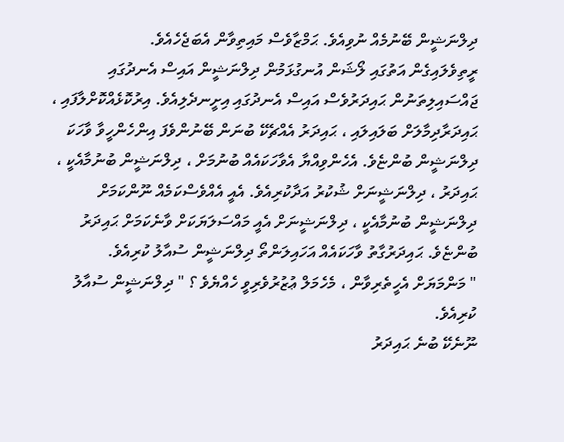ދިލްނަޝީން ބޭނުމެއް ނުވިއެވެ. ޙަމްޒާވެސް މައިތިވާން އެބަޖެހެއެވެ.
ރީތިވެލައިގެން އަތުގައި ލޯޝަން އުނގުޅަމުން ދިލްނަޝީން އައިސް އެނދުގައި ޖައްސައިލިތަނުން ޙައިދަރުވެސް އައިސް އެނދުގައި އިށީނދެލިއެވެ. އިރުކޮޅެއްކޮށްލާފައި ، ޙައިދަރާދިމާލަށް ބަލައިލައި ، ޙައިދަރު އެއްޗެކޭ ބުނަން ބޭނުންވެފަ އިންހެންހީވާ ވާހަކަ ދިލްނަޝީން ބުންޏެވެ. އެހެންވިއްޔާ އެވާހަކައެއް ބުނުމަށް ، ދިލްނަޝީން ބުނުމާއެކީ ، ޙައިދަރު ، ދިލްނަޝީނަށް ޝުކުރު އަދާކުރިއެވެ. އެއީ އެއްވެސްކަމެއް ނޫންކަމަށް ދިލްނަޝީން ބުނުމާއެކީ ، ދިލްނަޝީނަށް އެއީ މައްސަލަޔަކަށް ވާނެކަމަށް ޙައިދަރު ބުންޏެވެ. ޙައިދަރުގާތު ވާހަކައެއް އަހައިލަންތޯ ދިލްނަޝީން ސުއާލު ކުރިއެވެ.
" މަންމަޔަށް އެހީތެރިވާން ، މެހެމަލް ޢުޒުރުވެރިވީ ހެއްޔެވެ ؟ " ދިލްނަޝީން ސުއާލު ކުރިއެވެ.
ނޫނެކޭ ބުނެ ޙައިދަރު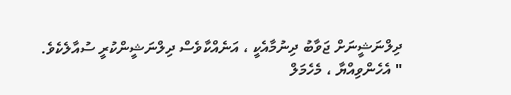ދިލްނަޝީނަށް ޖަވާބު ދިނުމާއެކީ ، އަނެއްކާވެސް ދިލްނަޝީންކުރީ ސުއާލެކެވެ.
" އެހެންވިއްޔާ ، މެހެމަލް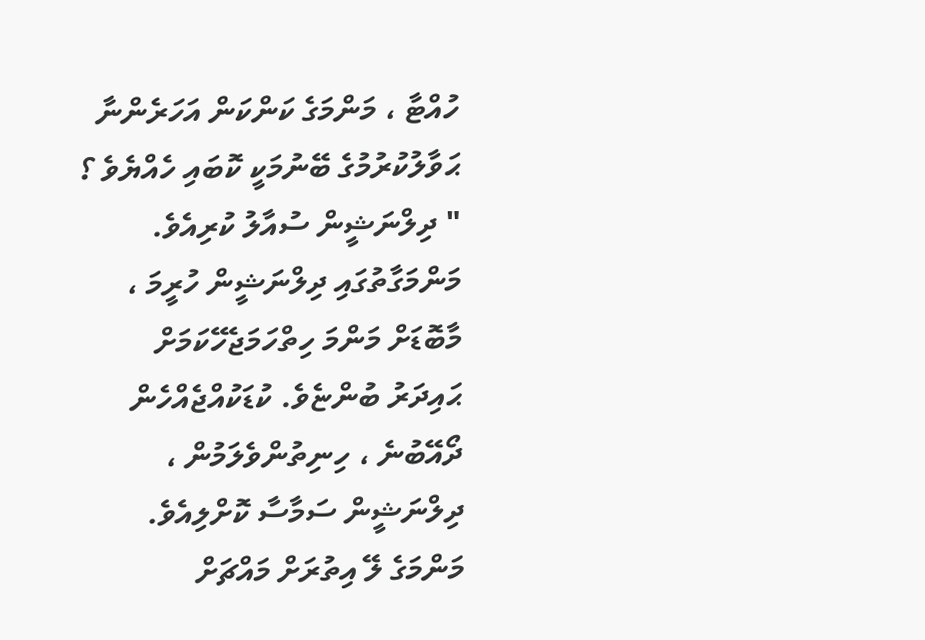ހުއްޓާ ، މަންމަގެ ކަންކަން އަހަރެންނާ ޙަވާލުކުރުމުގެ ބޭނުމަކީ ކޮބައި ހެއްޔެވެ ؟ " ދިލްނަޝީން ސުއާލު ކުރިއެވެ.
މަންމަގާތުގައި ދިލްނަޝީން ހުރީމަ ، މާބޮޑަށް މަންމަ ހިތްހަމަޖެހޭކަމަށް ޙައިދަރު ބުންޏެވެ. ކުޑަކުއްޖެއްހެން ދޯއޭބުނެ ، ހިނިތުންވެލަމުން ، ދިލްނަޝީން ސަމާސާ ކޮށްލިއެވެ. މަންމަގެ ލޭ އިތުރަށް މައްޗަށް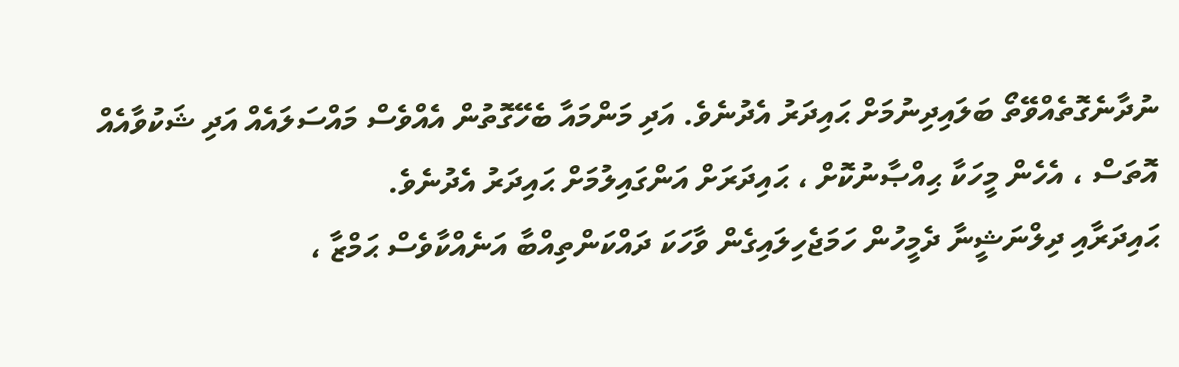ނުދާނެގޮތެއްވޭތޯ ބަލައިދިނުމަށް ޙައިދަރު އެދުނެވެ. އަދި މަންމައާ ބެހޭގޮތުން އެއްވެސް މައްސަލައެއް އަދި ޝަކުވާއެއް އޮތަސް ، އެހެން މީހަކާ ޙިއްޞާނުކޮށް ، ޙައިދަރަށް އަންގައިލުމަށް ޙައިދަރު އެދުނެވެ.
ޙައިދަރާއި ދިލްނަޝީނާ ދެމީހުން ހަމަޖެހިލައިގެން ވާހަކަ ދައްކަންތިއްބާ އަނެއްކާވެސް ޙަމްޒާ ،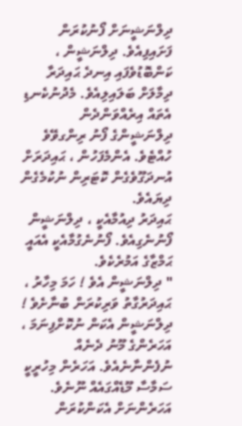ދިލްނަޝީނަށް ފޯނުކުރަން ފަށައިފިއެވެ. ދިލްނަޝީން ، ކަންބޮޑުވެފައި އިނދެ ޙައިދަރާ ދިމާލަށް ބަލައިލިއެވެ. މެދުނުކެނޑި އެތައް އިރެއްވަންދެން ދިލްނަޝީންގެ ފޯނު ރިންގވޭވެ ހުއްޓެވެ. އެންމެފަހުން ، ޙައިދަރަށް އުނދަގޫވެގެން ކޮޓަރިން ނުކުމެގެން ދިޔައެވެ.
ޙައިދަރު ދިއުމާއެކީ ، ދިލްނަޝީން ފޯނުނެގިއެވެ. ފޯނުނެގުމާއެކީ އެއައީ ޙަމްޒާގެ އަމުރެކެވެ.
" ދިލްނަޝީން އެވެ ! ހަމަ މިހާރު ، ޙައިދަރުގާތު ވަރިކުރަން ބުނާށެވެ ! ދިލްނަޝީން އެކަން ނުކޮށްފިނަމަ ، އަހަރެންގެ މޫނު ދެނެއް ނުފެންނާނެއެވެ. އަހަރެން މިހުރީކީ ސަމާސާ މޫޑެއްގައެއް ނޫނެވެ. އަހަރެންނަށް އެކަންކުރަން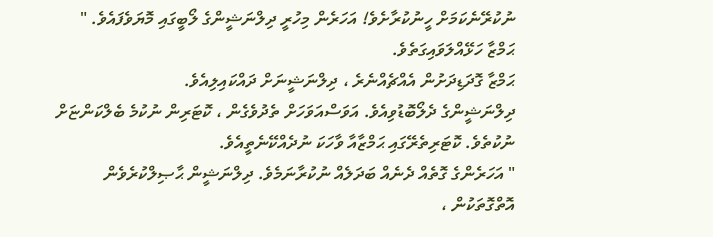ނުކުރޭނެކަމަށް ހީނުކުރާށެވެ! އަހަރެން މިހުރީ ދިލްނަޝީންގެ ލޯބީގައި މޮޔަވެފައެވެ. " ޙަމްޒާ ހަޅޭއްލަވައިގަތެވެ.
ޙަމްޒާ ގޮދަޑިދަށުން އެއްޗެއްނެރެ ، ދިލްނަޝީނަށް ދައްކައިލިއެވެ.
ދިލްނަޝީންގެ ދެލޯބޮޑުވިއެވެ. އަވަސްއަވަހަށް ތެދުވެގެން ، ކޮޓަރިން ނުކުމެ ބެލްކަންޏަށް ނުކުތެވެ. ކޮޓަރިތެރޭގައި ޙަމްޒާއާ ވާހަކަ ނުދެއްކޭނެތީއެވެ.
" އަހަރެންގެ ގޮތެއް ދެނެއް ބަދަލެއް ނުކުރާނަމެވެ. ދިލްނަޝީން ޙާޞިލްކުރެވެން އޮތްގޮތަކުން ،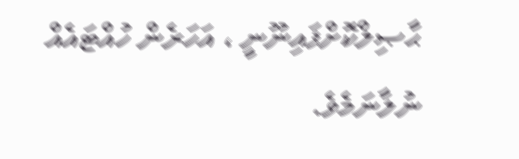ޙާޞިލްކޮށްފައިނޫނީ ، އަހަރެން ހުއްޓައެއް ނުލާނަމެވެ.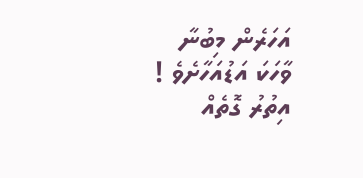އަހަރެން މިބުނާ ވާހަކަ އަޑުއަހާށެވެ ! އިތުރު ގޮތެއް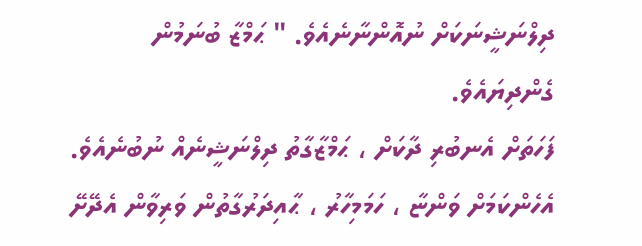ދިލްނަޝީނަކަށް ނުއޮންނާނެއެވެ. " ޙަމްޒާ ބުނަމުން ގެންދިޔައެވެ.
ފަހަތަށް އެނބުރި ދާކަށް ، ޙަމްޒާގާތު ދިލްނަޝީނެއް ނުބުނެއެވެ. އެހެންކަމަށް ވަންޏާ ، ހަމަމިހާރު ، ޙާއިދަރުގާތުން ވަރިވާން އެދޭށޭ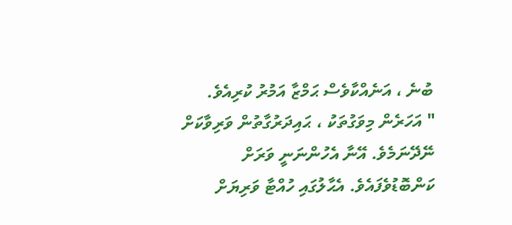ބުނެ ، އަނެއްކާވެސް ޙަމްޒާ އަމުރު ކުރިއެވެ.
" އަހަރެން މިވަގުތަކު ، ޙައިދަރުގާތުން ވަރިވާކަށް ނޭދޭނަމެވެ. އޭނާ އެހުންނަނީ ވަރަށް ކަންބޮޑުވެފައެވެ. އެޙާލުގައި ހުއްޓާ ވަރިޔަށް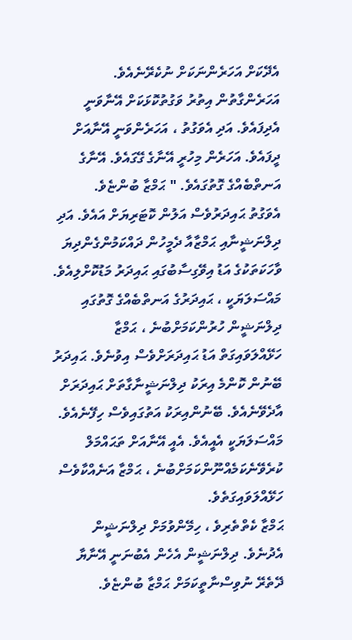އެދޭކަށް އަހަރެންނަކަށް ނުކެރޭނެއެވެ. އަހަރެންގާތުން އިތުރު ވަގުތުކޮޅަކަށް އޭނާވަނީ އެދިފައެވެ. އަދި އެވަގުތު ، އަހަރެންވަނީ އޭނާއަށް ދީފައެވެ. އަހަރެން މިހުރީ އޭނާގެ ގޭގައެވެ. އޭނާގެ އަނތްބެއްގެ ގޮތުގައެވެ. " ޙަމްޒާ ބުންޏެވެ.
އެވަގުތު ޙައިދަރުވެސް އަލުން ކޮޓަރިޔަށް އައެވެ. އަދި ދިލްނަޝީނާއި ޙަމްޒާއާ ދެމީހުން ދައްކަމުންގެންދިޔަ ވާހަކަތަކުގެ އަޑު އިވޭގިސާބުގައި ޙައިދަރު މަޑުކޮށްލިއެވެ.
މައްސަލަޔަކީ ، ޙައިދަރުގެ އަނތްބެއްގެ ގޮތުގައި ދިލްނަޝީން ހުރުންކަމަށްބުނެ ، ޙަމްޒާ ހަޅޭއްލަވައިގަތް އަޑު ޙައިދަރަށްވެސް އިވުނެވެ. ޙައިދަރު ބޭނުން ކޮންމެ އިރަކު ދިލްނަޝީނާގާތަށް ޙައިދަރަށް އާދެވޭނެއެވެ. ބޭނުންއިރަކު އަތުގައިވެސް ހިފޭނެއެވެ. މައްސަލަޔަކީ އެއީއެވެ. އެއީ އޭނާއަށް ތަޙައްމަލް ކުރެވޭނެކަމެއްނޫންކަމަށްބުނެ ، ޙަމްޒާ އަނެއްކާވެސް ހަޅޭއްލަވައިގަތެވެ.
ޙަމްޒާ ކެތްތެރިވެ ، ހިމޭންވުމަށް ދިލްނަޝީން އެދުނެވެ. ދިލްނަޝީން އެހެން އެބުނަނީ އޭނާޔާ ދޭތެރޭ ނުވިސްނާތީކަމަށް ޙަމްޒާ ބުންޏެވެ.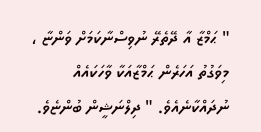" ޙަމްޒާ އާ ދޭތެރޭ ނުވިސްނާކަމަށް ވަންޏާ ، މިވަގުތު އަހަރެން ޙަމްޒާއަކާ ވާހަކައެއް ނުދައްކާނެއެވެ. " ދިލްނަޝީން ބުންޏެވެ.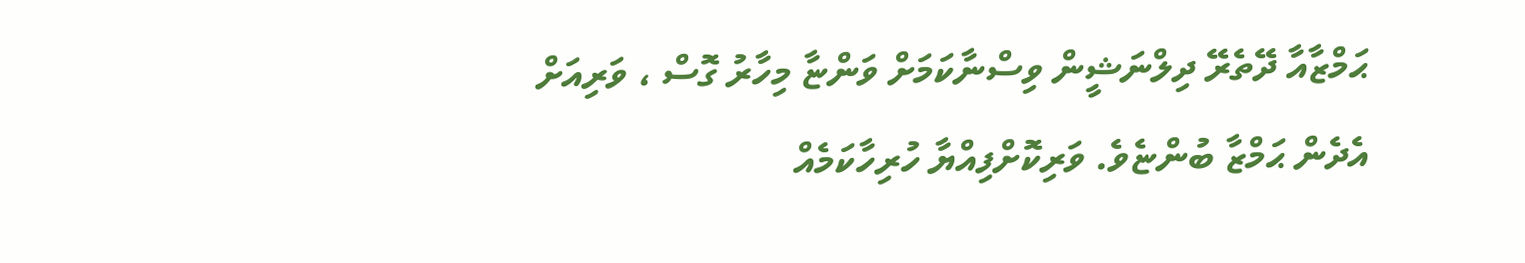ޙަމްޒާއާ ދޭތެރޭ ދިލްނަޝީން ވިސްނާކަމަށް ވަންޏާ މިހާރު ގޮސް ، ވަރިއަށް އެދެން ޙަމްޒާ ބުންޏެވެ. ވަރިކޮށްފިއްޔާ ހުރިހާކަމެއް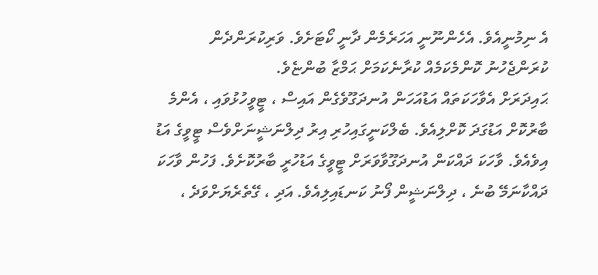އެ ނިމުނީއެވެ. އެހެންނޫނީ އަހަރެމެން ދާނީ ކޯޓަށެވެ. ވަރިކުރަންދެން ކުރަންޖެހުނު ކޮންމެކަމެއް ކުރާނެކަމަށް ޙަމްޒާ ބުންޏެވެ.
ޙައިދަރަށް އެވާހަކަތައް އަޑުއަހަން އުނދަގޫވެގެން އައިސް ، ޓީވީހުޅުވައި ، އެންމެ ބާރުކޮށް އަޑުގަދަ ކޮށްލިއެވެ. ބެލްކަނީގައިހުރި އިރު ދިލްނަޝީނަށްވެސް ޓީވީގެ އަޑު އިވެއެވެ. ވާހަކަ ދައްކަން އުނދަގޫވާވަރަށް ޓީވީގެ އަޑުހުރީ ބާރުކޮށެވެ. ފަހުން ވާހަކަ ދައްކާނަމޭ ބުނެ ، ދިލްނަޝީން ފޯނު ކަނޑައިލިއެވެ. އަދި ، ގޭތެރެޔަށްވަދެ ،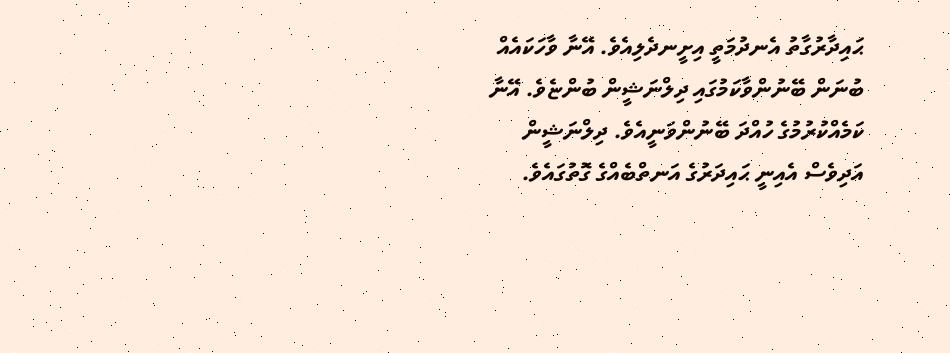ޙައިދާރުގާތު އެނދުމަތީ އިށީނދެލިއެވެ. އޭނާ ވާހަކައެއް ބުނަން ބޭނުންވާކަމުގައި ދިލްނަޝީން ބުންޏެވެ. އޭނާ ކަމެއްކުރުމުގެ ހުއްދަ ބޭނުންވަނީއެވެ. ދިލްނަޝީން އަދިވެސް އެއިނީ ޙައިދަރުގެ އަނތްބެއްގެ ގޮތުގައެވެ.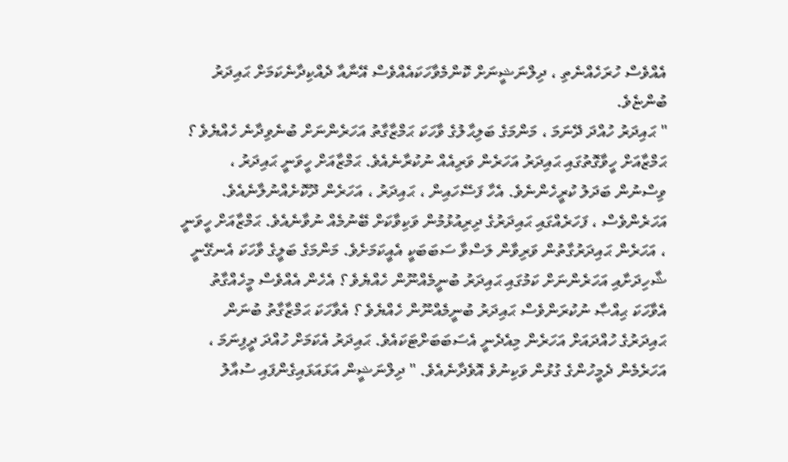އެއްވެސް ހުރަހެއްނެތި ، ދިލްނަޝީނަށް ކޮންމެވާހަކައެއްވެސް އޭނާއާ ދެއްކިދާނެކަމަށް ޙައިދަރު ބުންޏެވެ.
" ޙައިދަރު ހުއްދަ ދޭނަމަ ، މަންމަގެ ބަލިޙާލުގެ ވާހަކަ ޙަމްޒާގާތު އަހަރެންނަށް ބުނެވިދާނެ ހެއްޔެވެ ؟ ޙަމްޒާއަށް ހީވާގޮތުގައި ޙައިދަރު އަހަރެން ވަރިއެއް ނުކުރާނެއެވެ. ޙަމްޒާއަށް ހީވަނީ ޙައިދަރު ، ވިސްނުން ބަދަލު ކުރީހެންނެވެ. އެހާ ފަސޭހައިން ، ޙައިދަރު ، އަހަރެން ދޫކޮށެއްނުލާނެއެވެ. އަހަރެންވެސް ، ފަހަރެއްގައި ޙައިދަރުގެ ދިރިއުޅުމުން ވަކިވާކަށް ބޭނުމެއް ނުވާނެއެވެ. ޙަމްޒާއަށް ހީވަނީ ، އަހަރެން ޙައިދަރުގާތުން ވަރިވާން ލަސްވާ ސަބަބަކީ އެއީކަމަށެވެ. މަންމަގެ ބަލީގެ ވާހަކަ އެނގޭނީ ޝާހިދަށާއި އަހަރެންނަށް ކަމުގައި ޙައިދަރު ބުނީމެއްނޫން ހެއްޔެވެ ؟ އެހެން އެއްވެސް މީހެއްގާތު އެވާހަކަ ޙިއްޞާ ނުކުރަންވެސް ޙައިދަރު ބުނީމެއްނޫން ހެއްޔެވެ ؟ އެވާހަކަ ޙަމްޒާގާތު ބުނަން ޙައިދަރުގެ ހުއްދައަށް އަހަރެން މިއެދެނީ އެސަބަބަށްޓަކައެވެ. ޙައިދަރު އެކަމަށް ހުއްދަ ދީފިނަމަ ، އަހަރެމެން ދެމީހުންގެ ގުޅުން ވަކިނުވެ އޮވެދާނެއެވެ. " ދިލްނަޝީން އަޅައަޅައިގެންފައި ސުއާލު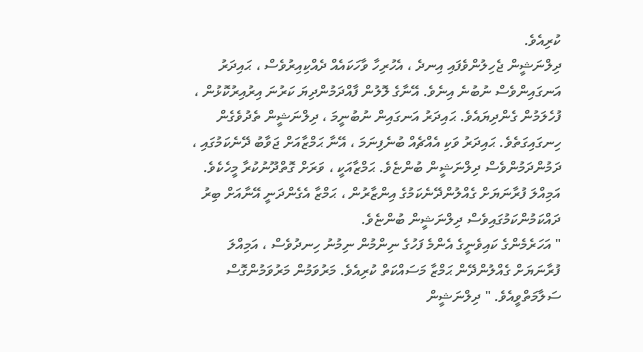ކުރިއެވެ.
ދިލްނަޝީން ޖެހިލުންވެފައި އިނދެ ، އެހުރިހާ ވާހަކައެއް ދެއްކިއިރުވެސް ، ޙައިދަރު އަނގައިންވެސް ނުބުނެ އިނެވެ. އޭނާގެ ލޮލުން ފާއްދަމުންދިޔަ ކަރުނަ އިރުއިރުކޮޅުން ، ފުހެލަމުން ގެންދިޔައެވެ. ޙައިދަރު އަނގައިން ނުބުނީމަ ، ދިލްނަޝީން ތެދުވެގެން ހިނގައިގަތެވެ. ޙައިދަރު ވަކި އެއްޗެއް ބުނެފިނަމަ ، އޭނާ ޙަމްޒާއަށް ޖަވާބު ދޭނެކަމުގައި ، ދަމުންދަމުންވެސް ދިލްނަޝީން ބުންޏެވެ. ޙަމްޒާއަކީ ، ވަރަށް ގޮތްދޫނުކުރާ މީހެކެވެ. އަމިއްލަ ފުރާނަޔަށް ގެއްލުންދޭނެކަމުގެ އިންޒާރުން ، ޙަމްޒާ އެގެންދަނީ އޭނާއަށް ބިރު ދައްކަމުންކަމުގައިވެސް ދިލްނަޝީން ބުންޏެވެ.
" އަހަރެމެންގެ ކައިވެނީގެ އެންމެ ފަހުގެ ނިންމުން ނިމުނު ހިނދުވެސް ، އަމިއްލަ ފުރާނަޔަށް ގެއްލުންދޭން ޙަމްޒާ މަސައްކަތް ކުރިއެވެ. މަރުވަމުން މަރުވަމުންގޮސް ސަލާމަތްވީއެވެ. " ދިލްނަޝީން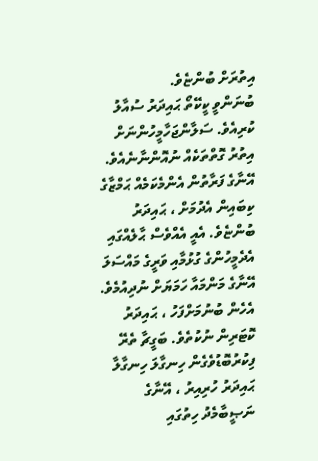އިތުރަށް ބުންޏެވެ.
ބުނަންވީ ކީކޭތޯ ޙައިދަރު ސުއާލު ކުރިއެވެ. ސަލާންޖަހާމީހުންނަށް އިތުރު ގޮތްތަކެއް ނުއޮންނާނެއެވެ. އޭނާގެ ފަރާތުން އެންމެކަމެއް ޙަމްޒާގެ ކިބައިން އެދުމަށް ، ޙައިދަރު ބުންޏެވެ. އެއީ އެއްވެސް ޙާލެއްގައި އެދެމީހުންގެ ގުޅުމާއި ވަރީގެ މައްސަލަ އޭނާގެ މަންމައާ ހަމަޔަށް ނުދިއުމެވެ. އެހެން ބުނުމަށްފަހު ، ޙައިދަރު ކޮޓަރިން ނުކުތެވެ. ބަގީޗާ ތެރޭ ފިކުރުބޮޑުވެގެން ހިނގާލަ ހިނގާލާ ޙައިދަރު ހުރިއިރު ، އޭނާގެ ނަޞީބާމެދު ހިތުގައި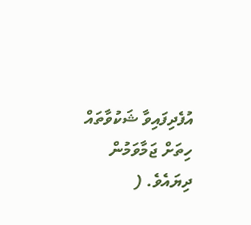އުފެދިފައިވާ ޝަކުވާތައް ހިތަށް ޖަމާވަމުން ދިޔައެވެ. (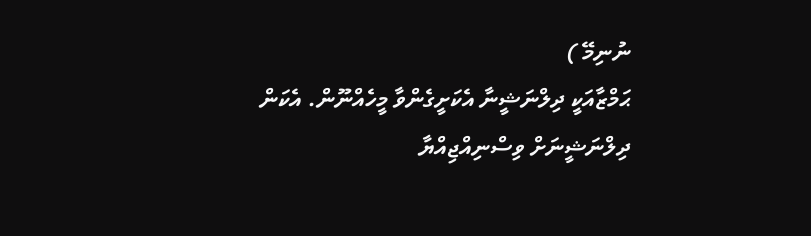ނުނިމޭ )
ޙަމްޒާއަކީ ދިލްނަޝީނާ އެކަށީގެންވާ މީހެއްނޫން. އެކަން ދިލްނަޝީނަށް ވިސްނިއްޖިއްޔާ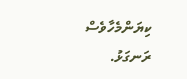ކިޔަންމެހާވެސް ރަނގަޅު.